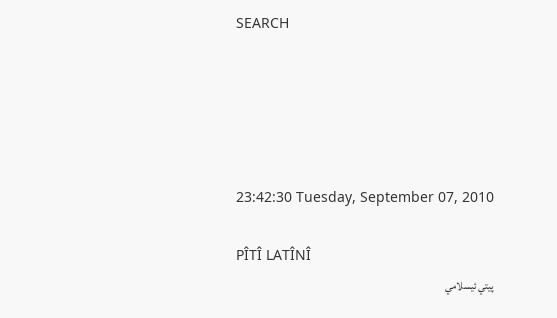SEARCH





23:42:30 Tuesday, September 07, 2010

PÎTÎ LATÎNÎ
پيتي ئيسلامي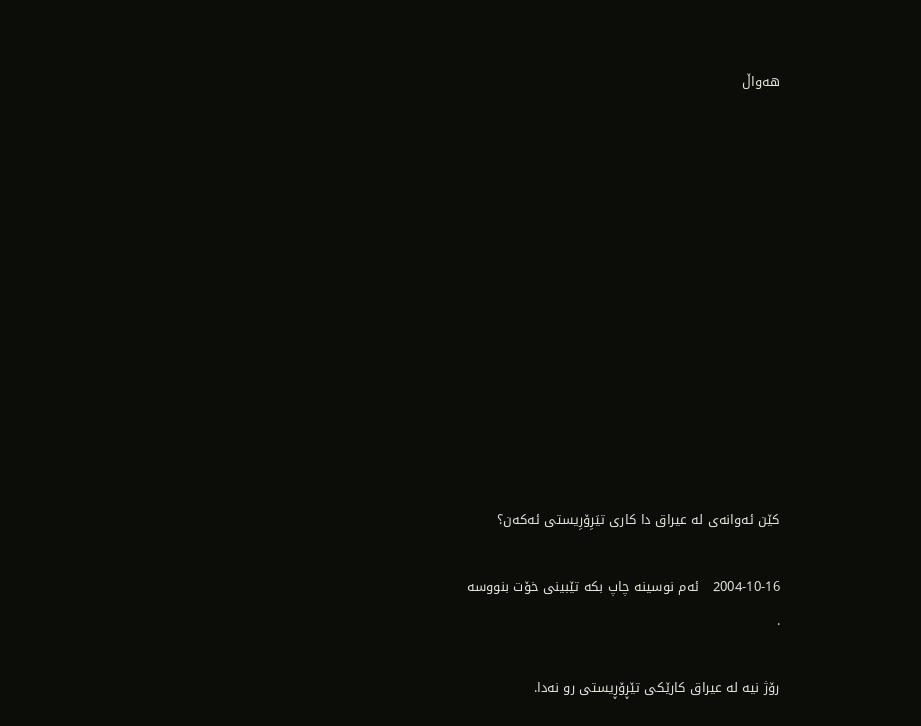هه‌واڵ












كێن ئه‌وانه‌ى له‌ عیراق دا كارى تیَرِۆرِیستى ئه‌كه‌ن؟

2004-10-16   ئه‌م نوسینه چاپ بكه تێبینی خۆت بنووسه
.

رۆژ نیه‌ له‌ عیراق كارێكی‌ تێڕۆڕیستی‌ رو نه‌دا.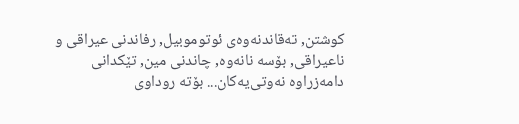كوشتن, ته‌قاندنه‌وه‌ی‌ ئوتوموبیل, رفاندنی‌ عیراقی‌ و ناعیراقی‌, بۆسه‌ نانه‌وه‌, چاندنی‌ مین, تێكدانی‌ دامه‌زراوه‌ نه‌وتی‌یه‌كان... بۆته‌ روداوی‌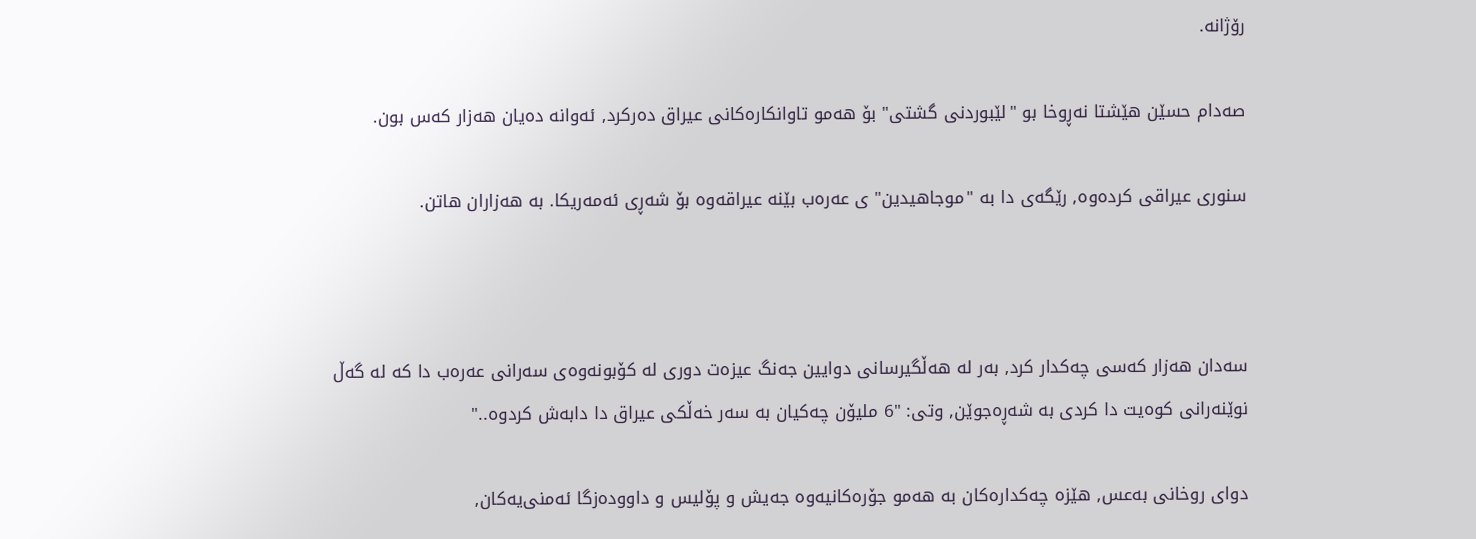رۆژانه‌.

صه‌دام حسێن هێشتا نه‌ڕوخا بو "لێبوردنی‌ گشتی‌" بۆ هه‌مو تاوانكاره‌كانی‌ عیراق ده‌ركرد, ئه‌وانه‌ ده‌یان هه‌زار كه‌س بون.

سنوری‌ عیراقی‌ كرده‌وه‌, رێگه‌ی‌ دا به‌ "موجاهیدین" ی‌ عه‌ره‌ب بێنه‌ عیراقه‌وه‌ بۆ شه‌ڕی‌ ئه‌مه‌ریكا. به‌ هه‌زاران هاتن.



سه‌دان هه‌زار كه‌سی‌ چه‌كدار كرد, به‌ر له‌ هه‌ڵگیرسانی‌ دوایین جه‌نگ عیزه‌ت دوری‌ له‌ كۆبونه‌وه‌ی‌ سه‌رانی‌ عه‌ره‌ب دا كه‌ له‌ گه‌ڵ‌ نوێنه‌رانی‌ كوه‌یت دا كردی‌ به‌ شه‌ڕه‌جوێن, وتی‌: "6 ملیۆن چه‌كیان به‌ سه‌ر خه‌ڵكی‌ عیراق دا دابه‌ش كردوه‌.."

دوای‌ روخانی‌ به‌عس, هێزه‌ چه‌كداره‌كان به‌ هه‌مو جۆره‌كانیه‌وه‌ جه‌یش و پۆلیس و داووده‌زگا ئه‌منی‌یه‌كان,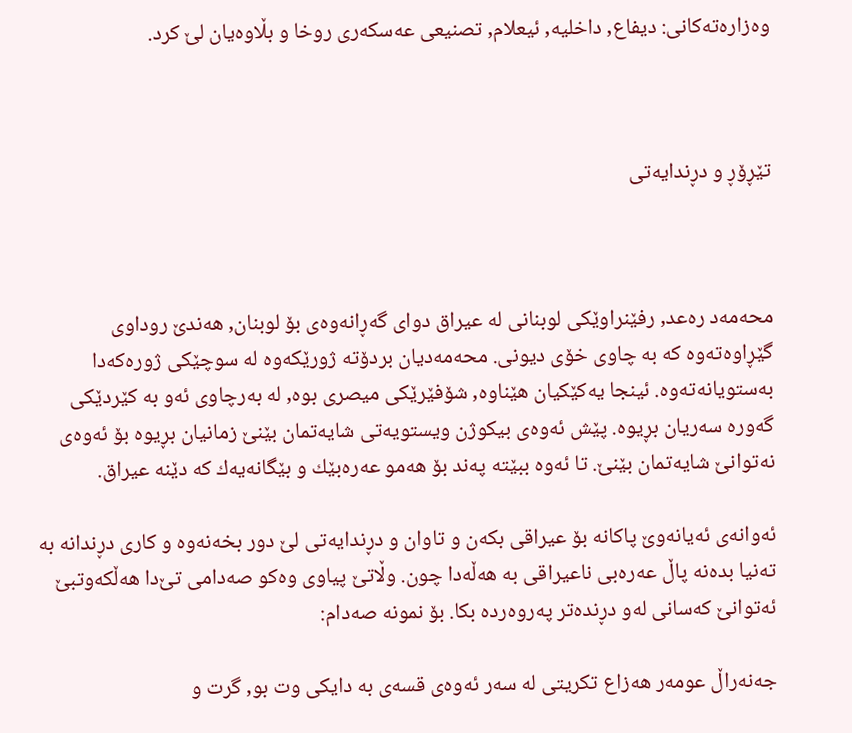وه‌زاره‌ته‌كانی‌: دیفاع, داخلیه‌, ئیعلام, تصنیعی‌ عه‌سكه‌ری‌ روخا و بڵاوه‌یان لێ‌ كرد.



تێڕۆڕ و دڕندایه‌تی‌



محه‌مه‌د ره‌عد, رفێنراوێكی‌ لوبنانی‌ له‌ عیراق دوای‌ گه‌ڕانه‌وه‌ی‌ بۆ لوبنان, هه‌ندێ‌ روداوی‌ گێڕاوه‌ته‌وه‌ كه‌ به‌ چاوی‌ خۆی‌ دیونی‌. محه‌مه‌دیان بردۆته‌ ژورێكه‌وه‌ له‌ سوچێكی‌ ژوره‌كه‌دا به‌ستویانه‌ته‌وه‌. ئینجا یه‌كێكیان هێناوه‌, شۆفێرێكی‌ میصری‌ بوه‌, له‌ به‌رچاوی‌ ئه‌و به‌ كێردێكی‌ گه‌وره‌ سه‌ریان بڕیوه‌. پێش ئه‌وه‌ی‌ بیكوژن ویستویه‌تی‌ شایه‌تمان بێنێ‌ زمانیان بڕیوه‌ بۆ ئه‌وه‌ی‌ نه‌توانێ‌ شایه‌تمان بێنێ‌. تا ئه‌وه‌ ببێته‌ په‌ند بۆ هه‌مو عه‌ره‌بێك و بێگانه‌یه‌ك كه‌ دێنه‌ عیراق.

ئه‌وانه‌ی‌ ئه‌یانه‌وێ‌ پاكانه‌ بۆ عیراقی‌ بكه‌ن و تاوان و دڕندایه‌تی‌ لێ‌ دور بخه‌نه‌وه‌ و كاری‌ دڕندانه‌ به‌ ته‌نیا بده‌نه‌ پاڵ‌ عه‌ره‌بی‌ ناعیراقی‌ به‌ هه‌ڵه‌دا چون. وڵاتێ‌ پیاوی‌ وه‌كو صه‌دامی‌ تێ‌دا هه‌ڵكه‌وتبێ‌ ئه‌توانێ‌ كه‌سانی‌ له‌و دڕنده‌تر په‌روه‌رده‌ بكا. بۆ نمونه‌ صه‌دام:

جه‌نه‌راڵ عومه‌ر هه‌زاع تكریتی‌ له‌ سه‌ر ئه‌وه‌ی‌ قسه‌ی‌ به‌ دایكی‌ وت بو, گرت و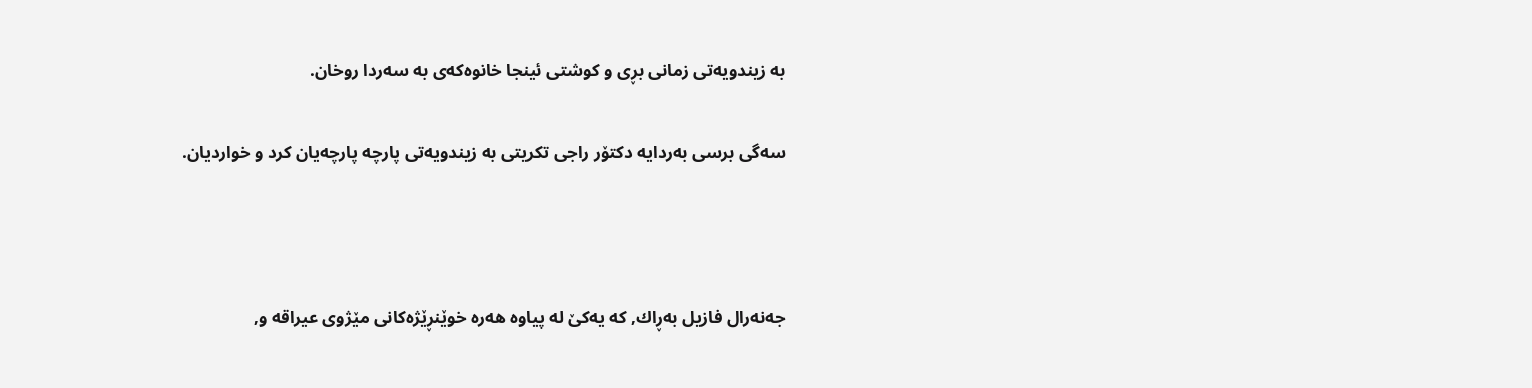به‌ زیندویه‌تی‌ زمانی‌ بڕی‌ و كوشتی‌ ئینجا خانوه‌كه‌ی‌ به‌ سه‌ردا روخان.

سه‌گی‌ برسی‌ به‌ردایه‌ دكتۆر راجی‌ تكریتی‌ به‌ زیندویه‌تی‌ پارچه‌ پارچه‌یان كرد و خواردیان.



جه‌نه‌رال فازیل به‌ڕاك, كه‌ یه‌كێ‌ له‌ پیاوه‌ هه‌ره‌ خوێنڕێژه‌كانی‌ مێژوی‌ عیراقه‌ و,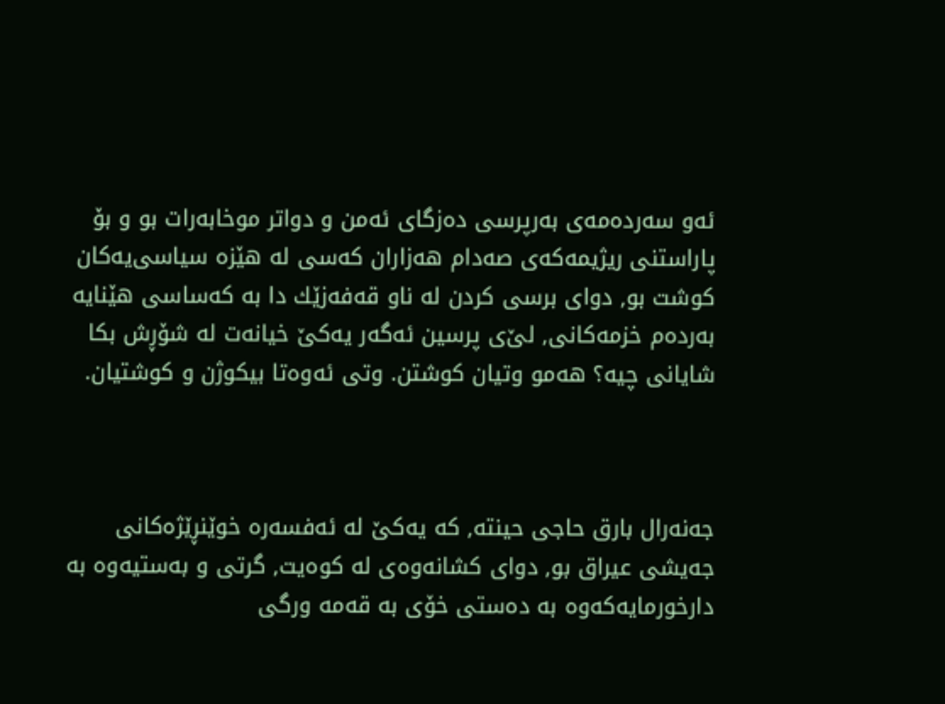ئه‌و سه‌رده‌مه‌ی‌ به‌رپرسی‌ ده‌زگای‌ ئه‌من و دواتر موخابه‌رات بو و بۆ پاراستنی‌ ریژیمه‌كه‌ی‌ صه‌دام هه‌زاران كه‌سی‌ له‌ هێزه‌ سیاسی‌یه‌كان كوشت بو, دوای‌ برسی‌ كردن له‌ ناو قه‌فه‌زێك دا به‌ كه‌ساسی‌ هێنایه‌ به‌رده‌م خزمه‌كانی‌, لێ‌ی‌ پرسین ئه‌گه‌ر یه‌كێ‌ خیانه‌ت له‌ شۆڕش بكا شایانی‌ چیه‌؟ هه‌مو وتیان كوشتن. وتی‌ ئه‌وه‌تا بیكوژن و كوشتیان.



جه‌نه‌رال بارق حاجی‌ حینته‌, كه‌ یه‌كێ‌ له‌ ئه‌فسه‌ره‌ خوێنڕێژه‌كانی‌ جه‌یشی‌ عیراق بو, دوای‌ كشانه‌وه‌ی‌ له‌ كوه‌یت, گرتی‌ و به‌ستیه‌وه‌ به‌ دارخورمایه‌كه‌وه‌ به‌ ده‌ستی‌ خۆی‌ به‌ قه‌مه‌ ورگی‌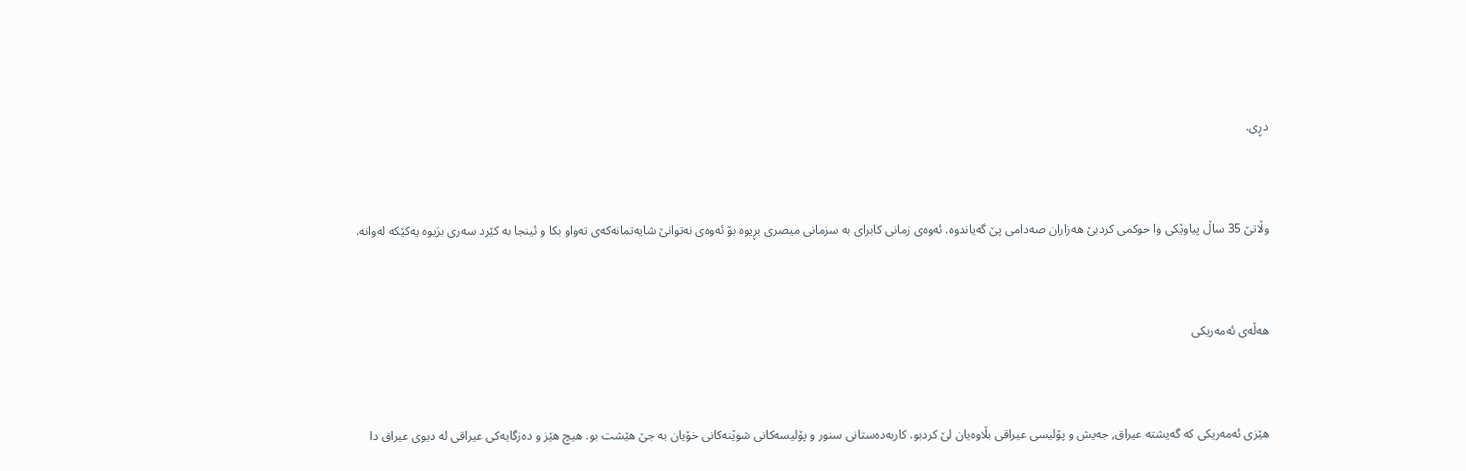دڕی‌.



وڵاتێ‌ 35 ساڵ‌ پیاوێكی‌ وا حوكمی‌ كردبێ‌ هه‌زاران صه‌دامی‌ پێ‌ گه‌یاندوه‌. ئه‌وه‌ی‌ زمانی‌ كابرای‌ به‌ سزمانی‌ میصری‌ بڕیوه‌ بۆ ئه‌وه‌ی‌ نه‌توانێ‌ شایه‌تمانه‌كه‌ی‌ ته‌واو بكا و ئینجا به‌ كێرد سه‌ری‌ برَیوه‌ یه‌كێكه‌ له‌وانه‌.



هه‌ڵه‌ی‌ ئه‌مه‌ریكی‌



هێزی‌ ئه‌مه‌ریكی‌ كه‌ گه‌یشته‌ عیراق, جه‌یش و پۆلیسی‌ عیراقی‌ بڵاوه‌یان لێ‌ كردبو. كاربه‌ده‌ستانی‌ سنور و پۆلیسه‌كانی‌ شوێنه‌كانی‌ خۆیان به‌ جێ‌ هێشت بو. هیچ هێز و ده‌زگایه‌كی‌ عیراقی‌ له‌ دیوی‌ عیراق دا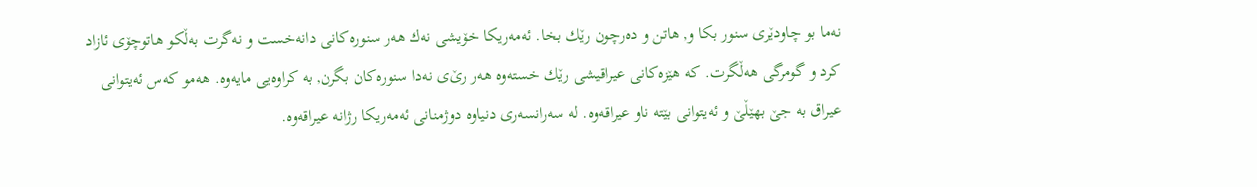نه‌ما بو چاودێری‌ سنور بكا و, هاتن و ده‌رچون رێك بخا. ئه‌مه‌ریكا خۆیشی‌ نه‌ك هه‌ر سنوره‌كانی‌ دانه‌خست و نه‌گرت به‌ڵكو هاتوچۆی‌ ئازاد كرد و گومرگی‌ هه‌ڵگرت. كه‌ هێزه‌كانی‌ عیراقیشی‌ رێك خسته‌وه‌ هه‌ر رێ‌ی‌ نه‌دا سنوره‌كان بگرن, به‌ كراوه‌یی‌ مایه‌وه‌. هه‌مو كه‌س ئه‌یتوانی‌ عیراق به‌ جێ‌ بهێڵێ‌ و ئه‌یتوانی‌ بێته‌ ناو عیراقه‌وه‌. له‌ سه‌رانسه‌ری‌ دنیاوه‌ دوژمنانی‌ ئه‌مه‌ریكا رژانه‌ عیراقه‌وه‌.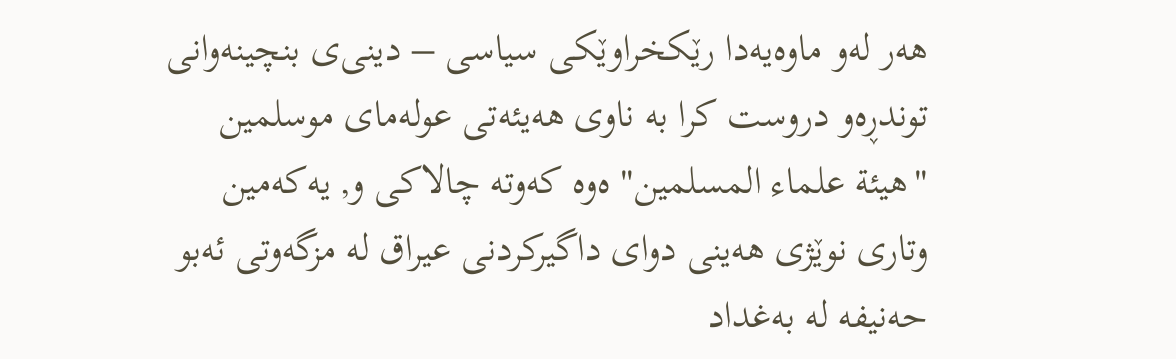هه‌ر له‌و ماوه‌یه‌دا رێكخراوێكی‌ سیاسی‌ – دینی‌ی‌ بنچینه‌وانی‌ توندڕه‌و دروست كرا به‌ ناوی‌ هه‌یئه‌تی‌ عوله‌مای‌ موسلمین "هیئة‌ علما‌ء المسلمین" ه‌وه‌ كه‌وته‌ چالاكی‌ و, یه‌كه‌مین وتاری‌ نوێژی‌ هه‌ینی‌ دوای‌ داگیركردنی‌ عیراق له‌ مزگه‌وتی‌ ئه‌بو حه‌نیفه‌ له‌ به‌غداد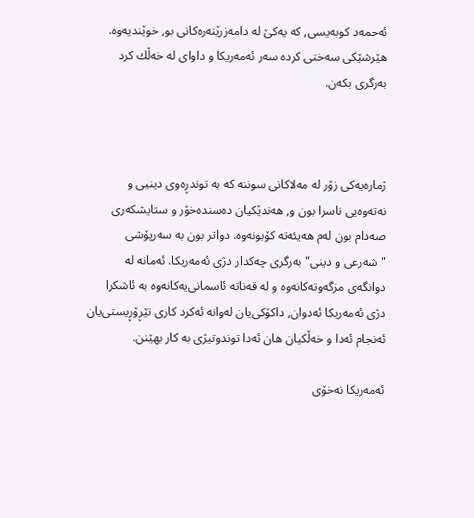ئه‌حمه‌د كوبه‌یسی‌, كه‌ یه‌كێ‌ له‌ دامه‌زرێنه‌ره‌كانی‌ بو, خوێندیه‌وه‌. هێرشێكی‌ سه‌ختی‌ كرده‌ سه‌ر ئه‌مه‌ریكا و داوای‌ له‌ خه‌ڵك كرد به‌رگری‌ بكه‌ن.



ژماره‌یه‌كی‌ زۆر له‌ مه‌لاكانی‌ سوننه‌ كه‌ به‌ توندڕه‌وی‌ دینیی‌ و نه‌ته‌وه‌یی‌ ناسرا بون و, هه‌ندێكیان ده‌سنده‌خۆر و ستایشكه‌ری‌ صه‌دام بون له‌م هه‌یئه‌ته‌ كۆبونه‌وه‌. دواتر بون به‌ سه‌رپۆشی‌ "شه‌رعی‌ و دینی‌" به‌رگری‌ چه‌كدار دژی‌ ئه‌مه‌ریكا. ئه‌مانه‌ له‌ دوانگه‌ی‌ مزگه‌وته‌كانه‌وه‌ و له‌ قه‌ناته‌ ئاسمانی‌یه‌كانه‌وه‌ به‌ ئاشكرا دژی‌ ئه‌مه‌ریكا ئه‌دوان, داكۆكی‌یان له‌وانه‌ ئه‌كرد كاری‌ تێڕۆڕیستی‌یان ئه‌نجام ئه‌دا و خه‌ڵكیان هان ئه‌دا توندوتیژی‌ به‌ كار بهێنن.

ئه‌مه‌ریكا نه‌خۆی‌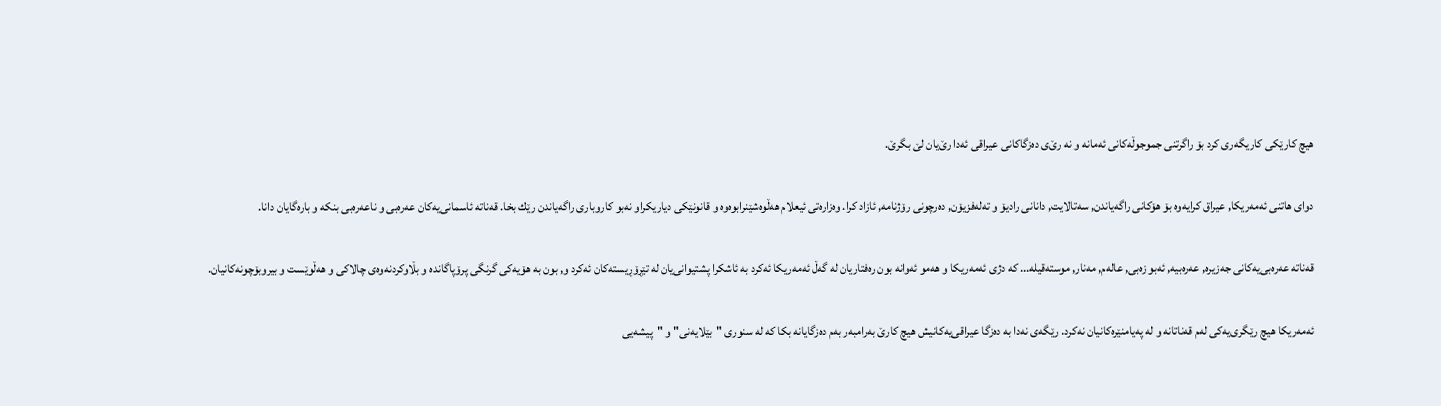هیچ كارێكی‌ كاریگه‌ری‌ كرد بۆ راگرتنی‌ جموجوڵه‌كانی‌ ئه‌مانه‌ و نه‌ رێ‌ی‌ ده‌زگاكانی‌ عیراقی‌ ئه‌دا رێ‌یان لێ‌ بگرێ‌.

دوای‌ هاتنی‌ ئه‌مه‌ریكا, عیراق كرایه‌وه‌ بۆ هۆكانی‌ راگه‌یاندن, سه‌تالایت, دانانی‌ رادیۆ و ته‌له‌فزیۆن, ده‌رچونی‌ رۆژنامه‌, ئازاد كرا. وه‌زاره‌تی‌ ئیعلام هه‌ڵوه‌شێنرابوه‌وه‌ و قانونێكی‌ دیاریكراو نه‌بو كاروباری‌ راگه‌یاندن رێك بخا. قه‌ناته‌ ئاسمانی‌یه‌كان عه‌ره‌بی‌ و ناعه‌ره‌بی‌ بنكه‌ و باره‌گایان دانا.

قه‌ناته‌ عه‌ره‌بی‌یه‌كانی‌ جه‌زیره‌, عه‌ره‌بیه‌, ئه‌بو زه‌بی‌, عاله‌م, مه‌نار, موسته‌قیله‌... كه‌ دژی‌ ئه‌مه‌ریكا و هه‌مو ئه‌وانه‌ بون ره‌فتاریان له‌ گه‌ڵ‌ ئه‌مه‌ریكا ئه‌كرد به‌ ئاشكرا پشتیوانی‌یان له‌ تێڕۆڕیسته‌كان ئه‌كرد و, بون به‌ هۆیه‌كی‌ گرنگی‌ پرۆپاگانده‌ و بڵاوكردنه‌وه‌ی‌ چالاكی‌ و هه‌ڵوێست و بیروبۆچونه‌كانیان.

ئه‌مه‌ریكا هیچ رێگری‌یه‌كی‌ له‌م قه‌ناتانه‌ و له‌ په‌یامنێره‌كانیان نه‌كرد. رێگه‌ی‌ نه‌دا به‌ ده‌زگا عیراقی‌یه‌كانیش هیچ كارێ‌ به‌رامبه‌ر به‌م ده‌زگایانه‌ بكا كه‌ له‌ سنوری‌ "بێلایه‌نی‌" و "پیشه‌یی‌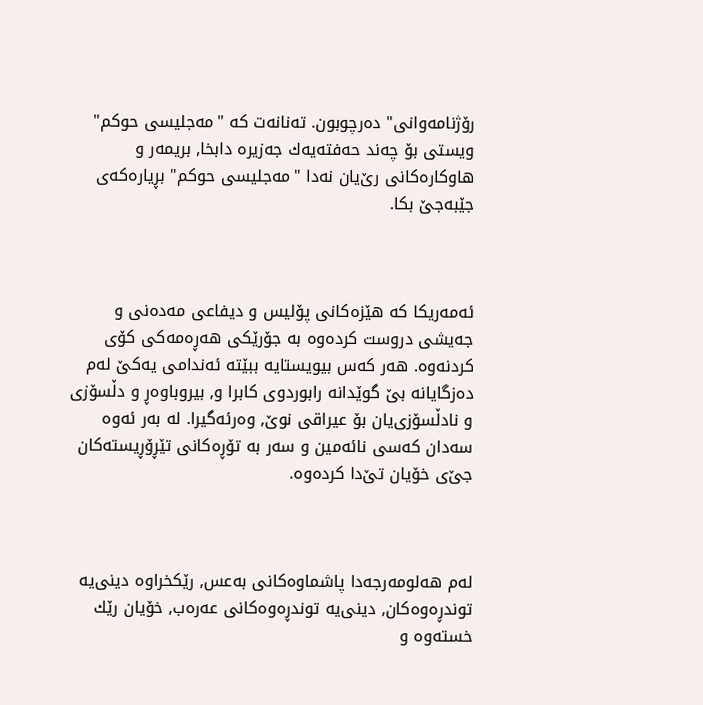رۆژنامه‌وانی‌" ده‌رچوبون. ته‌نانه‌ت كه‌ "مه‌جلیسی‌ حوكم" ویستی‌ بۆ چه‌ند حه‌فته‌یه‌ك جه‌زیره‌ دابخا, بریمه‌ر و هاوكاره‌كانی‌ رێ‌یان نه‌دا "مه‌جلیسی‌ حوكم" بڕیاره‌كه‌ی‌ جێبه‌جێ‌ بكا.



ئه‌مه‌ریكا كه‌ هێزه‌كانی‌ پۆلیس و دیفاعی‌ مه‌ده‌نی‌ و جه‌یشی‌ دروست كرده‌وه‌ به‌ جۆرێكی‌ هه‌ڕه‌مه‌كی‌ كۆی‌ كردنه‌وه‌. هه‌ر كه‌س بیویستایه‌ ببێته‌ ئه‌ندامی‌ یه‌كێ‌ له‌م ده‌زگایانه‌ بێ‌ گوێدانه‌ رابوردوی‌ كابرا و, بیروباوه‌ڕ و دڵسۆزی‌ و نادڵسۆزی‌یان بۆ عیراقی‌ نوێ‌, وه‌رئه‌گیرا. له‌ به‌ر ئه‌وه‌ سه‌دان كه‌سی‌ نائه‌مین و سه‌ر به‌ تۆڕه‌كانی‌ تێڕۆڕیسته‌كان جێ‌ی‌ خۆیان تێ‌دا كرده‌وه‌.



له‌م هه‌لومه‌رجه‌دا پاشماوه‌كانی‌ به‌عس, رێكخراوه‌ دینی‌یه‌ توندڕه‌وه‌كان, دینی‌یه‌ توندڕه‌وه‌كانی‌ عه‌ره‌ب, خۆیان رێك خسته‌وه‌ و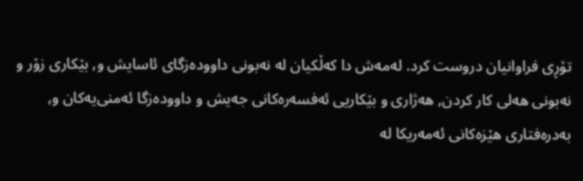تۆڕی‌ فراوانیان دروست كرد. له‌مه‌ش دا كه‌ڵكیان له‌ نه‌بونی‌ داووده‌زگای‌ ئاسایش و, بێكاری‌ زۆر و نه‌بونی‌ هه‌لی‌ كار كردن, هه‌ژاری‌ و بێكاریی‌ ئه‌فسه‌ره‌كانی‌ جه‌یش و داووده‌زگا ئه‌منی‌یه‌كان و, به‌دره‌فتاری‌ هێزه‌كانی‌ ئه‌مه‌ریكا له‌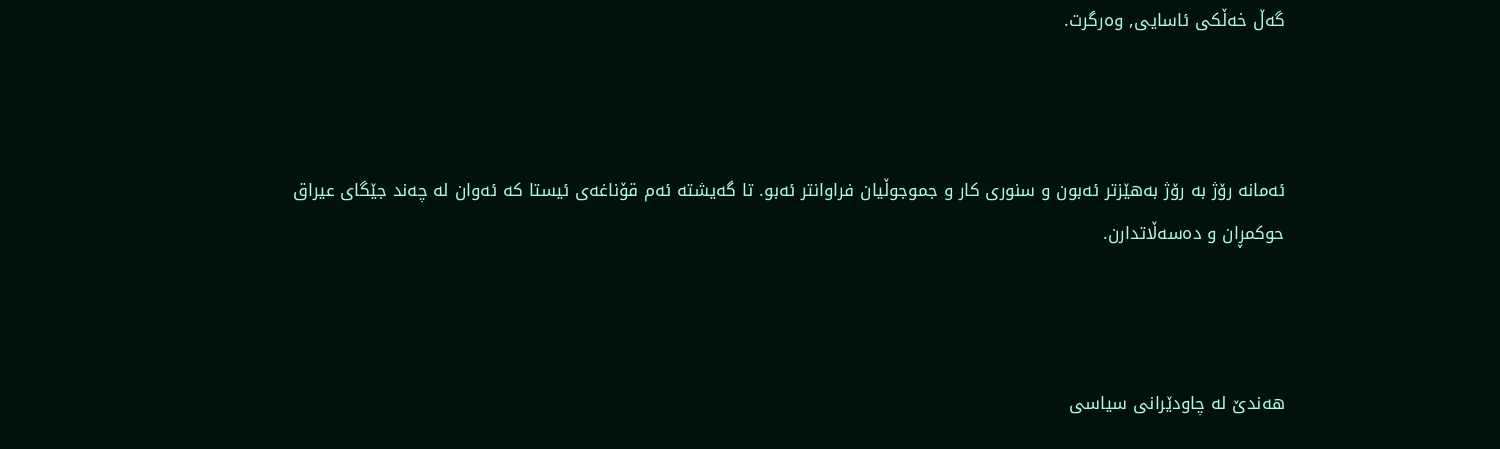گه‌ڵ‌ خه‌ڵكی‌ ئاسایی‌, وه‌رگرت.



ئه‌مانه‌ رۆژ به‌ رۆژ به‌هێزتر ئه‌بون و سنوری‌ كار و جموجوڵیان فراوانتر ئه‌بو. تا گه‌یشته‌ ئه‌م قۆناغه‌ی‌ ئیستا كه‌ ئه‌وان له‌ چه‌ند جێگای‌ عیراق حوكمڕان و ده‌سه‌ڵاتدارن.



هه‌ندێ‌ له‌ چاودێرانی‌ سیاسی‌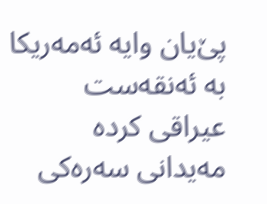پێ‌یان وایه‌ ئه‌مه‌ریكا به‌ ئه‌نقه‌ست عیراقی‌ كرده‌ مه‌یدانی‌ سه‌ره‌كی‌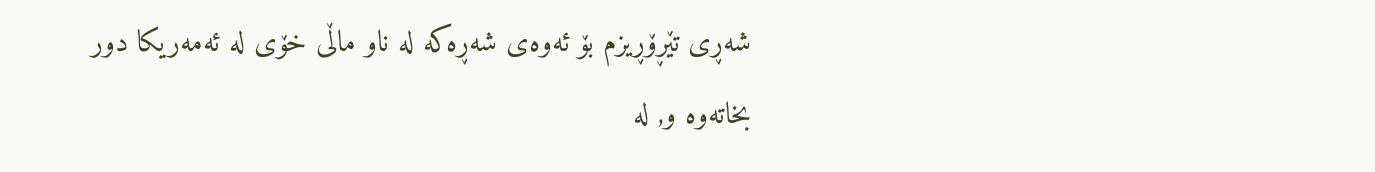شه‌ڕی‌ تێڕۆڕیزم بۆ ئه‌وه‌ی‌ شه‌ڕه‌كه‌ له‌ ناو ماڵی‌ خۆی‌ له‌ ئه‌مه‌ریكا دور بخاته‌وه‌ و, له‌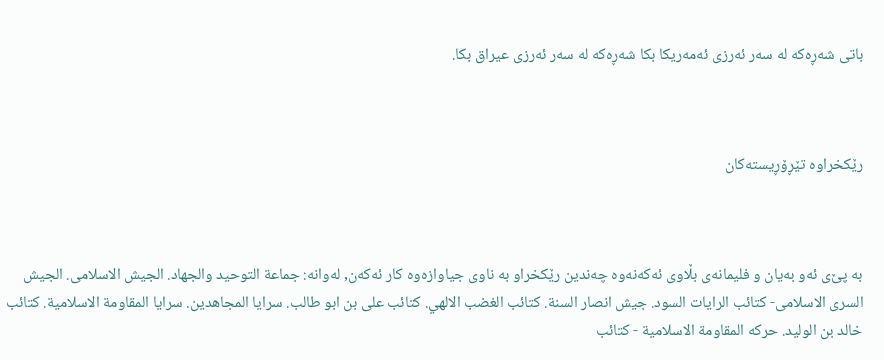باتی‌ شه‌ڕه‌كه‌ له‌ سه‌ر ئه‌رزی‌ ئه‌مه‌ریكا بكا شه‌ڕه‌كه‌ له‌ سه‌ر ئه‌رزی‌ عیراق بكا.



رێكخراوه‌ تێڕۆڕیسته‌كان



به‌ پێ‌ی‌ ئه‌و به‌یان و فلیمانه‌ی‌ بڵاوی‌ ئه‌كه‌نه‌وه‌ چه‌ندین رێكخراو به‌ ناوی‌ جیاوازه‌وه‌ كار ئه‌كه‌ن, له‌وانه‌: جماعة‌ التوحید والجهاد. الجیش الاسلامی‌. الجیش السری‌ الاسلامی‌- كتائب الرایات السود. جیش انصار السنة‌. كتائب الغضب الالهي‌. كتائب علی‌ بن ابو طالب. سرایا المجاهدین. سرایا المقاومة‌ الاسلامیة‌. كتائب خالد بن الولید. حركه‌ المقاومة‌ الاسلامیة‌ - كتائب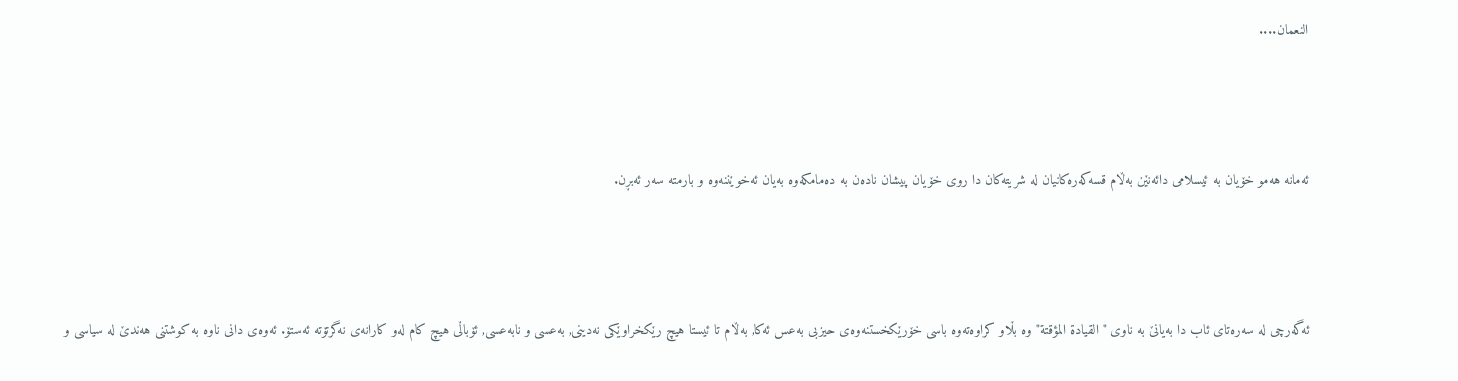النعمان....



ئه‌مانه‌ هه‌مو خۆیان به‌ ئیسلامی‌ دائه‌نێن به‌ڵام قسه‌كه‌ره‌كانیان له‌ شریته‌كان دا روی‌ خۆیان پیشان ناده‌ن به‌ ده‌مامكه‌وه‌ به‌یان ئه‌خوێننه‌وه‌ و بارمته‌ سه‌ر ئه‌بڕن.



ئه‌گه‌رچی‌ له‌ سه‌ره‌تای‌ ئاب دا به‌یانێ‌ به‌ ناوی‌ "القیادة‌ المؤقتة‌" وه‌ بڵاو كراوه‌ته‌وه‌ باسی‌ خۆرێكخستنه‌وه‌ی‌ حیزبی‌ به‌عس ئه‌كا, به‌ڵام تا ئیستا هیچ رێكخراوێكی‌ نه‌دینی‌, به‌عسی‌ و نابه‌عسی‌, ئۆباڵی‌ هیچ كام له‌و كارانه‌ی‌ نه‌گرتۆته‌ ئه‌ستۆ. ئه‌وه‌ی‌ دانی‌ ناوه‌ به‌ كوشتنی‌ هه‌ندێ‌ له‌ سیاسی‌ و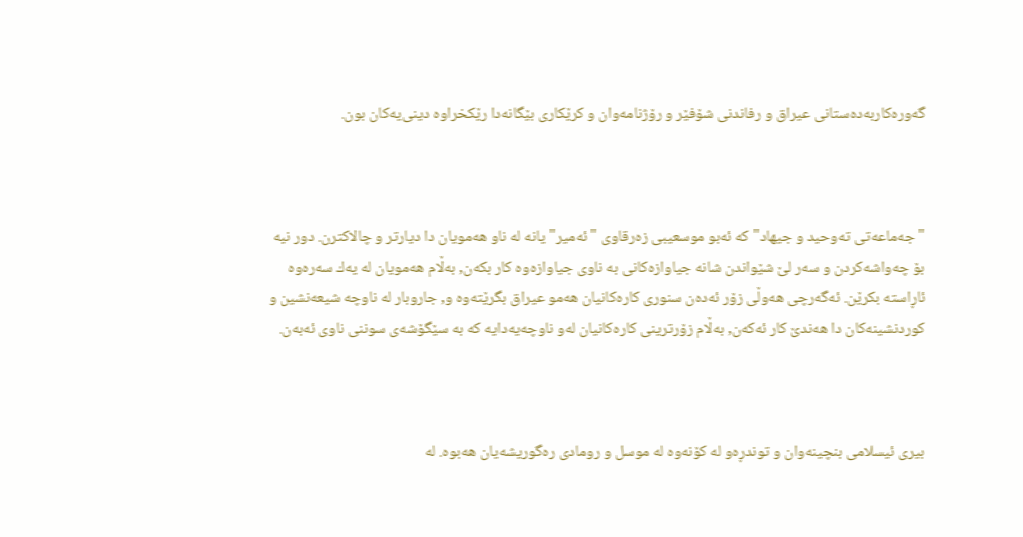گه‌وره‌كاربه‌ده‌ستانی‌ عیراق و رفاندنی‌ شۆفێر و رۆژنامه‌وان و كرێكاری‌ بێگانه‌دا رێكخراوه‌ دینی‌یه‌كان بون.



"جه‌ماعه‌تی‌ ته‌وحید و جیهاد" كه‌ ئه‌بو موسعیبی‌ زه‌رقاوی‌ "ئه‌میر" یانه‌ له‌ ناو هه‌مویان دا دیارتر و چالاكترن. دور نیه‌ بۆ چه‌واشه‌كردن و سه‌ر لێ‌ شێواندن شانه‌ جیاوازه‌كانی‌ به‌ ناوی‌ جیاوازه‌وه‌ كار بكه‌ن, به‌ڵام هه‌مویان له‌ یه‌ك سه‌ره‌وه‌ ئاڕاسته‌ بكرێن. ئه‌گه‌رچی‌ هه‌وڵی‌ زۆر ئه‌ده‌ن سنوری‌ كاره‌كانیان هه‌مو عیراق بگرێته‌وه‌ و, جاروبار له‌ ناوچه‌ شیعه‌نشین و كوردنشینه‌كان دا هه‌ندێ‌ كار ئه‌كه‌ن, به‌ڵام زۆرترینی‌ كاره‌كانیان له‌و ناوچه‌یه‌دایه‌ كه‌ به‌ سێگۆشه‌ی‌ سوننی‌ ناوی‌ ئه‌به‌ن.



بیری‌ ئیسلامی‌ بنچینه‌وان و توندڕه‌و له‌ كۆنه‌وه‌ له‌ موسل و رومادی‌ ره‌گوریشه‌یان هه‌بوه‌. له‌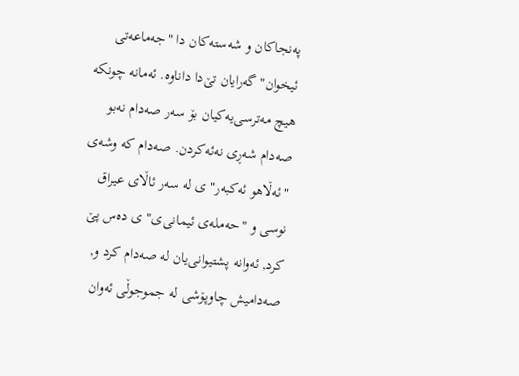په‌نجاكان و شه‌سته‌كان دا "جه‌ماعه‌تی‌ ئیخوان" گه‌رایان تێ‌دا داناوه‌. ئه‌مانه‌ چونكه‌ هیچ مه‌ترسی‌یه‌كیان بۆ سه‌ر صه‌دام نه‌بو صه‌دام شه‌ڕی‌ نه‌ئه‌كردن. صه‌دام كه‌ وشه‌ی‌ "ئه‌ڵاهو ئه‌كبه‌ر" ی‌ له‌ سه‌ر ئاڵای‌ عیراق نوسی‌ و "حه‌مله‌ی‌ ئیمانی‌ی‌" ی‌ ده‌س پێ‌ كرد, ئه‌وانه‌ پشتیوانی‌یان له‌ صه‌دام كرد و, صه‌دامیش چاوپۆشی‌ له‌ جموجوڵی‌ ئه‌وان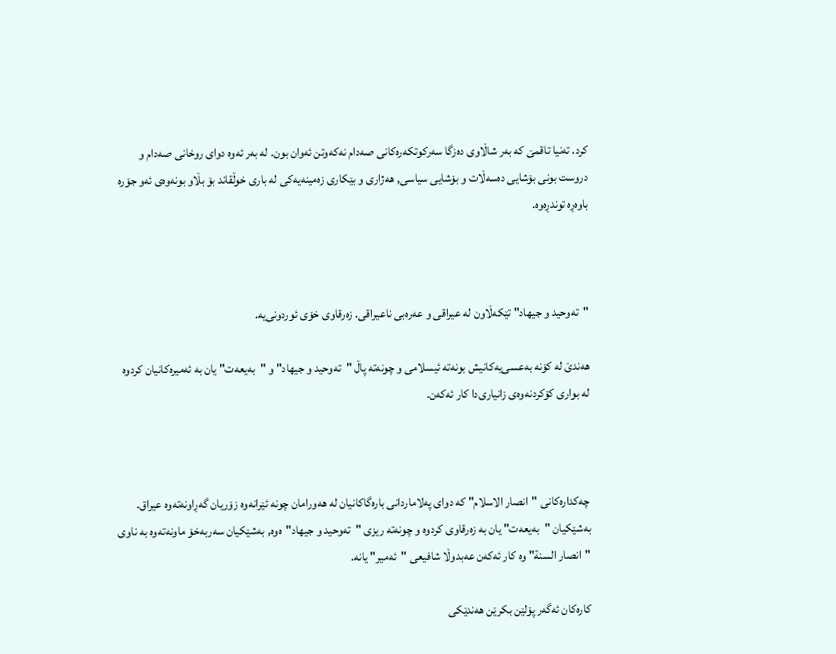كرد. ته‌نیا تاقمێ‌ كه‌ به‌ر شاڵاوی‌ ده‌زگا سه‌ركوتكه‌ره‌كانی‌ صه‌دام نه‌كه‌وتن ئه‌وان بون. له‌ به‌ر ئه‌وه‌ دوای‌ روخانی‌ صه‌دام و دروست بونی‌ بۆشایی‌ ده‌سه‌ڵات و بۆشایی‌ سیاسی‌, هه‌ژاری‌ و بێكاری‌ زه‌مینه‌یه‌كی‌ له‌ باری‌ خوڵقاند بۆ بڵاو بونه‌وه‌ی‌ ئه‌و جۆره‌ باوه‌ڕه‌ توندڕه‌وه‌.



"ته‌وحید و جیهاد" تێكه‌ڵاون له‌ عیراقی‌ و عه‌ره‌بی‌ ناعیراقی‌. زه‌رقاوی‌ خۆی‌ ئوردونی‌یه‌.

هه‌ندێ‌ له‌ كۆنه‌ به‌عسی‌یه‌كانیش بونه‌ته‌ ئیسلامی‌ و چونه‌ته‌ پاڵ‌ "ته‌وحید و جیهاد" و "به‌یعه‌ت" یان به‌ ئه‌میره‌كانیان كردوه‌ له‌ بواری‌ كۆكردنه‌وه‌ی‌ زانیاری‌دا كار ئه‌كه‌ن.



چه‌كداره‌كانی‌ "انصار الاسلام" كه‌ دوای‌ په‌لاماردانی‌ باره‌گاكانیان له‌ هه‌ورامان چونه‌ ئێرانه‌وه‌ زۆریان گه‌ڕاونه‌ته‌وه‌ عیراق. به‌شێكیان "به‌یعه‌ت" یان به‌ زه‌رقاوی‌ كردوه‌ و چونه‌ته‌ ریزی‌ "ته‌وحید و جیهاد"ه‌وه‌, به‌شێكیان سه‌ربه‌خۆ ماونه‌ته‌وه‌ به‌ ناوی‌ "انصار السنة‌" وه‌ كار ئه‌كه‌ن عه‌بدوڵا شافیعی‌ "ئه‌میر" یانه‌.

كاره‌كان ئه‌گه‌ر پۆلێن بكرێن هه‌ندێكی‌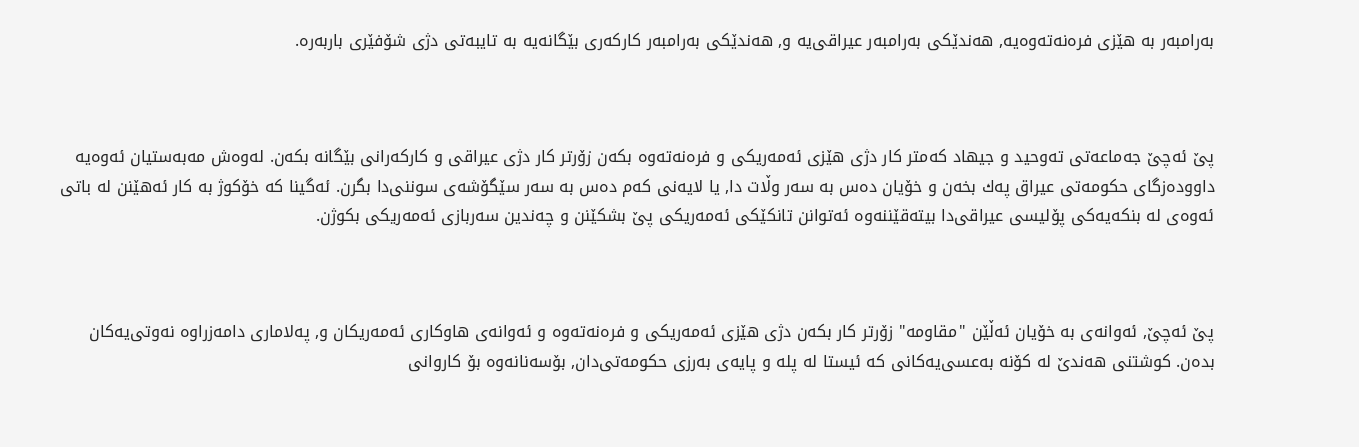به‌رامبه‌ر به‌ هێزی‌ فره‌نه‌ته‌وه‌یه‌, هه‌ندێكی‌ به‌رامبه‌ر عیراقی‌یه‌ و, هه‌ندێكی‌ به‌رامبه‌ر كاركه‌ری‌ بێگانه‌یه‌ به‌ تایبه‌تی‌ دژی‌ شۆفێری‌ باربه‌ره‌.



پێ‌ ئه‌چێ‌ جه‌ماعه‌تی‌ ته‌وحید و جیهاد كه‌متر كار دژی‌ هێزی‌ ئه‌مه‌ریكی‌ و فره‌نه‌ته‌وه‌ بكه‌ن زۆرتر كار دژی‌ عیراقی‌ و كاركه‌رانی‌ بێگانه‌ بكه‌ن. له‌وه‌ش مه‌به‌ستیان ئه‌وه‌یه‌ داووده‌زگای‌ حكومه‌تی‌ عیراق په‌ك بخه‌ن و خۆیان ده‌س به‌ سه‌ر وڵات دا, یا لایه‌نی‌ كه‌م ده‌س به‌ سه‌ر سێگۆشه‌ی‌ سوننی‌دا بگرن. ئه‌گینا كه‌ خۆكوژ به‌ كار ئه‌هێنن له‌ باتی‌ ئه‌وه‌ی‌ له‌ بنكه‌یه‌كی‌ پۆلیسی‌ عیراقی‌دا بیته‌قێننه‌وه‌ ئه‌توانن تانكێكی‌ ئه‌مه‌ریكی‌ پێ‌ بشكێنن و چه‌ندین سه‌ربازی‌ ئه‌مه‌ریكی‌ بكوژن.



پێ‌ ئه‌چێ‌, ئه‌وانه‌ی‌ به‌ خۆیان ئه‌ڵێن "مقاومه‌" زۆرتر كار بكه‌ن دژی‌ هێزی‌ ئه‌مه‌ریكی‌ و فره‌نه‌ته‌وه‌ و ئه‌وانه‌ی‌ هاوكاری‌ ئه‌مه‌ریكان و, په‌لاماری‌ دامه‌زراوه‌ نه‌وتی‌یه‌كان بده‌ن. كوشتنی‌ هه‌ندێ‌ له‌ كۆنه‌ به‌عسی‌یه‌كانی‌ كه‌ ئیستا له‌ پله‌ و پایه‌ی‌ به‌رزی‌ حكومه‌تی‌دان, بۆسه‌نانه‌وه‌ بۆ كاروانی‌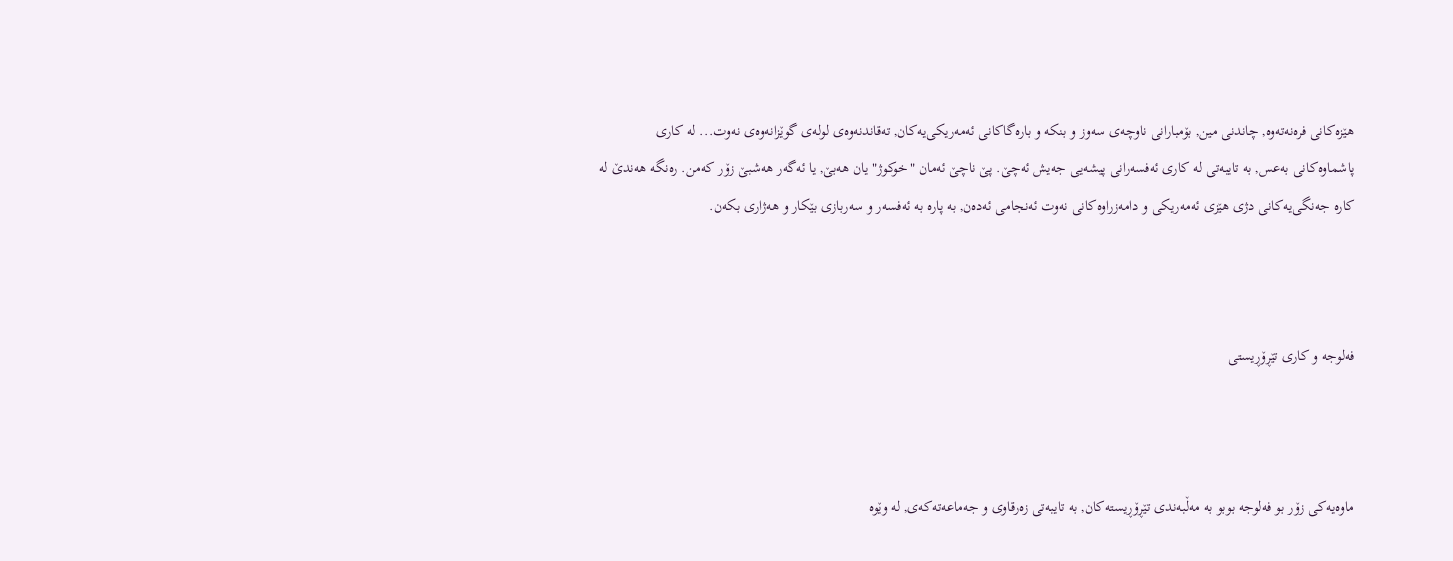هێزه‌كانی‌ فره‌نه‌ته‌وه‌, چاندنی‌ مین, بۆمبارانی‌ ناوچه‌ی‌ سه‌وز و بنكه‌ و باره‌گاكانی‌ ئه‌مه‌ریكی‌یه‌كان, ته‌قاندنه‌وه‌ی‌ لوله‌ی‌ گوێزانه‌وه‌ی‌ نه‌وت... له‌ كاری‌ پاشماوه‌كانی‌ به‌عس, به‌ تایبه‌تی‌ له‌ كاری‌ ئه‌فسه‌رانی‌ پیشه‌یی‌ جه‌یش ئه‌چێ‌. پێ‌ ناچێ‌ ئه‌مان "خوكوژ" یان هه‌بێ‌, یا ئه‌گه‌ر هه‌شبێ‌ زۆر كه‌من. ره‌نگه‌ هه‌ندێ‌ له‌ كاره‌ جه‌نگی‌یه‌كانی‌ دژی‌ هێزی‌ ئه‌مه‌ریكی‌ و دامه‌زراوه‌كانی‌ نه‌وت ئه‌نجامی‌ ئه‌ده‌ن, به‌ پاره‌ به‌ ئه‌فسه‌ر و سه‌ربازی‌ بێكار و هه‌ژاری‌ بكه‌ن.



فه‌لوجه‌ و كاری‌ تێڕۆڕیستی‌



ماوه‌یه‌كی‌ زۆر بو فه‌لوجه‌ بوبو به‌ مه‌ڵبه‌ندی‌ تێڕۆڕیسته‌كان, به‌ تایبه‌تی‌ زه‌رقاوی‌ و جه‌ماعه‌ته‌كه‌ی‌, له‌ وێوه‌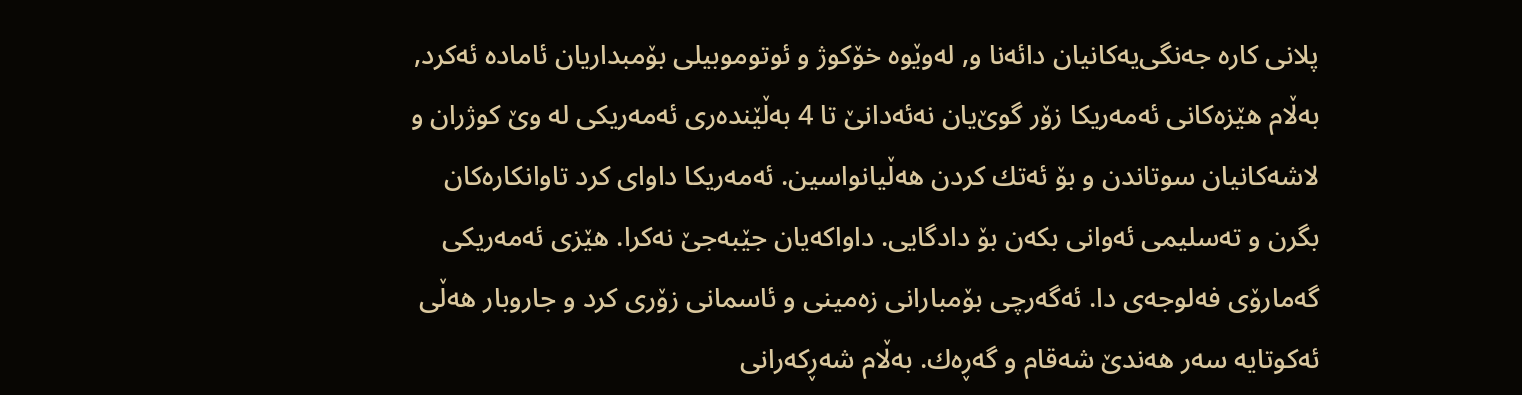پلانی‌ كاره‌ جه‌نگی‌یه‌كانیان دائه‌نا و, له‌وێوه‌ خۆكوژ و ئوتوموبیلی‌ بۆمبداریان ئاماده‌ ئه‌كرد, به‌ڵام هێزه‌كانی‌ ئه‌مه‌ریكا زۆر گوێ‌یان نه‌ئه‌دانێ‌ تا 4 به‌ڵێنده‌ری‌ ئه‌مه‌ریكی‌ له‌ وێ‌ كوژران و لاشه‌كانیان سوتاندن و بۆ ئه‌تك كردن هه‌ڵیانواسین. ئه‌مه‌ریكا داوای‌ كرد تاوانكاره‌كان بگرن و ته‌سلیمی‌ ئه‌وانی‌ بكه‌ن بۆ دادگایی‌. داواكه‌یان جێبه‌جێ‌ نه‌كرا. هێزی‌ ئه‌مه‌ریكی‌ گه‌مارۆی‌ فه‌لوجه‌ی‌ دا. ئه‌گه‌رچی‌ بۆمبارانی‌ زه‌مینی‌ و ئاسمانی‌ زۆری‌ كرد و جاروبار هه‌ڵی‌ ئه‌كوتایه‌ سه‌ر هه‌ندێ‌ شه‌قام و گه‌ڕه‌ك. به‌ڵام شه‌ڕكه‌رانی‌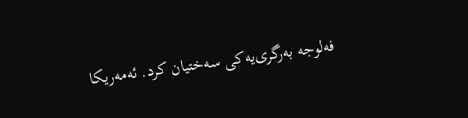فه‌لوجه‌ به‌رگری‌یه‌كی‌ سه‌ختیان كرد. ئه‌مه‌ریكا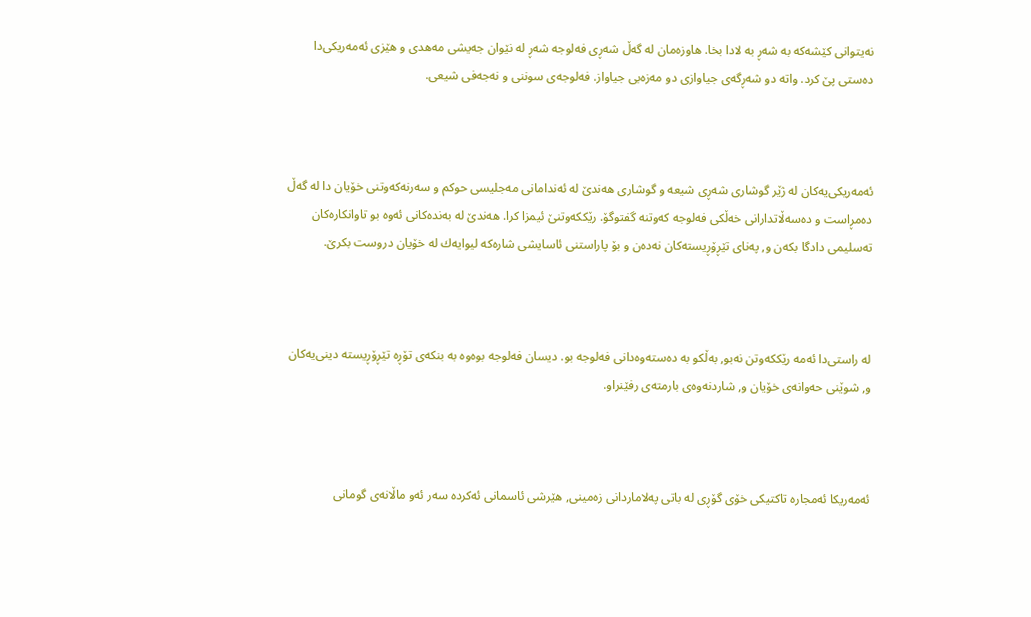نه‌یتوانی‌ كێشه‌كه‌ به‌ شه‌ڕ به‌ لادا بخا. هاوزه‌مان له‌ گه‌ڵ‌ شه‌ڕی‌ فه‌لوجه‌ شه‌ڕ له‌ نێوان جه‌یشی‌ مه‌هدی‌ و هێزی‌ ئه‌مه‌ریكی‌دا ده‌ستی‌ پێ‌ كرد. واته‌ دو شه‌ڕگه‌ی‌ جیاوازی‌ دو مه‌زه‌بی‌ جیاواز. فه‌لوجه‌ی‌ سوننی‌ و نه‌جه‌فی‌ شیعی‌.



ئه‌مه‌ریكی‌یه‌كان له‌ ژێر گوشاری‌ شه‌ڕی‌ شیعه‌ و گوشاری‌ هه‌ندێ‌ له‌ ئه‌ندامانی‌ مه‌جلیسی‌ حوكم و سه‌رنه‌كه‌وتنی‌ خۆیان دا له‌ گه‌ڵ‌ ده‌مڕاست و ده‌سه‌ڵاتدارانی‌ خه‌ڵكی‌ فه‌لوجه‌ كه‌وتنه‌ گفتوگۆ. رێككه‌وتنێ‌ ئیمزا كرا. هه‌ندێ‌ له‌ به‌نده‌كانی‌ ئه‌وه‌ بو تاوانكاره‌كان ته‌سلیمی‌ دادگا بكه‌ن و, په‌نای‌ تێڕۆڕیسته‌كان نه‌ده‌ن و بۆ پاراستنی‌ ئاسایشی‌ شاره‌كه‌ لیوایه‌ك له‌ خۆیان دروست بكرێ‌.



له‌ راستی‌دا ئه‌مه‌ رێككه‌وتن نه‌بو, به‌ڵكو به‌ ده‌سته‌وه‌دانی‌ فه‌لوجه‌ بو. دیسان فه‌لوجه‌ بوه‌وه‌ به‌ بنكه‌ی‌ تۆڕه‌ تێڕۆڕیسته‌ دینی‌یه‌كان و, شوێنی‌ حه‌وانه‌ی‌ خۆیان و, شاردنه‌وه‌ی‌ بارمته‌ی‌ رفێنراو.



ئه‌مه‌ریكا ئه‌مجاره‌ تاكتیكی‌ خۆی‌ گۆڕی‌ له‌ باتی‌ په‌لاماردانی‌ زه‌مینی‌, هێرشی‌ ئاسمانی‌ ئه‌كرده‌ سه‌ر ئه‌و ماڵانه‌ی‌ گومانی‌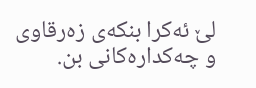لێ‌ ئه‌كرا بنكه‌ی‌ زه‌رقاوی‌ و چه‌كداره‌كانی‌ بن.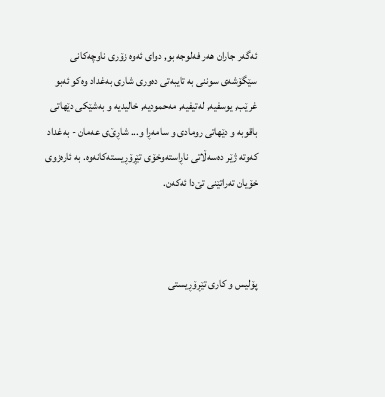ئه‌گه‌ر جاران هه‌ر فه‌لوجه‌ بو, دوای‌ ئه‌وه‌ زۆری‌ ناوچه‌كانی‌ سێگۆشه‌ی‌ سوننی‌ به‌ تایبه‌تی‌ ده‌وری‌ شاری‌ به‌غداد وه‌كو ئه‌بو غرێب, یوسفیه‌, له‌تیفیه‌, مه‌حمودیه‌, خالیدیه‌ و به‌شێكی‌ دێهاتی‌ باقوبه‌ و دێهاتی‌ رومادی‌ و سامه‌ڕا و... شاڕێ‌ی‌ عه‌مان - به‌غداد كه‌وته‌ ژێر ده‌سه‌ڵاتی‌ ناڕاسته‌وخۆی‌ تێڕۆڕیسته‌كانه‌وه‌. به‌ ئاره‌زوی‌ خۆیان ته‌راتێنی‌ تێ‌دا ئه‌كه‌ن.



پۆلیس و كاری‌ تێڕۆڕیستی‌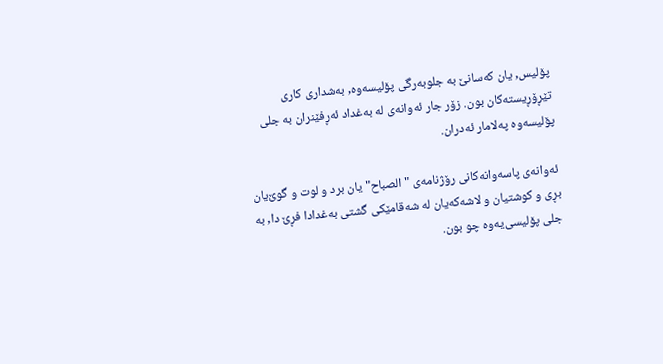پۆلیس, یان كه‌سانێ‌ به‌ جلوبه‌رگی‌ پۆلیسه‌وه‌, به‌شداری‌ كاری‌ تێڕۆڕیسته‌كان بون. زۆر جار ئه‌وانه‌ی‌ له‌ به‌غداد ئه‌ڕفێنران به‌ جلی‌ پۆلیسه‌وه‌ په‌لامار ئه‌دران.

ئه‌وانه‌ی‌ پاسه‌وانه‌كانی‌ رۆژنامه‌ی‌ "الصباح" یان برد و لوت و گوێ‌یان بڕی‌ و كوشتیان و لاشه‌كه‌یان له‌ شه‌قامێكی‌ گشتی‌ به‌غدادا فڕێ‌ دا, به‌ جلی‌ پۆلیسی‌یه‌وه‌ چو بون.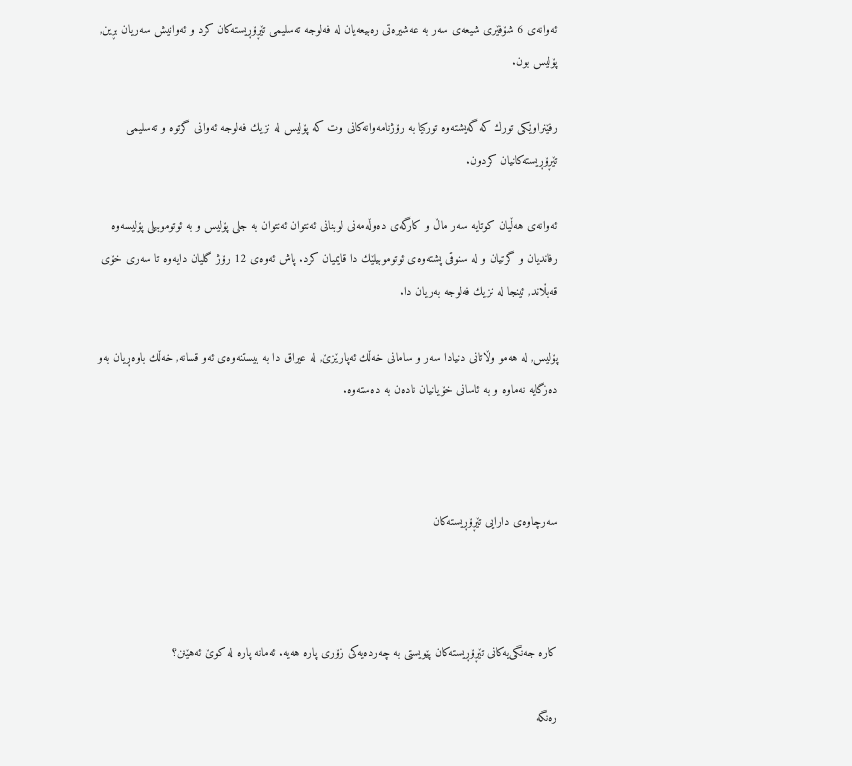ئه‌وانه‌ی‌ 6 شۆفێری‌ شیعه‌ی‌ سه‌ر به‌ عه‌شیره‌تی‌ ره‌بیعه‌یان له‌ فه‌لوجه‌ ته‌سلیمی‌ تێڕۆڕیسته‌كان كرد و ئه‌وانیش سه‌ریان بڕین, پۆلیس بون.

رفێنراوێكی‌ تورك كه‌ گه‌یشته‌وه‌ توركیا به‌ رۆژنامه‌وانه‌كانی‌ وت كه‌ پۆلیس له‌ نزیك فه‌لوجه‌ ئه‌وانی‌ گرتوه‌ و ته‌سلیمی‌ تێڕۆڕیسته‌كانیان كردون.

ئه‌وانه‌ی‌ هه‌ڵیان كوتایه‌ سه‌ر ماڵ‌ و كارگه‌ی‌ ده‌وڵه‌مه‌نی‌ لوبنانی‌ ئه‌نتوان ئه‌نتوان به‌ جلی‌ پۆلیس و به‌ ئوتوموبیلی‌ پۆلیسه‌وه‌ رفاندیان و گرتیان و له‌ سنوقی‌ پشته‌وه‌ی‌ ئوتوموبیلێك دا قایمیان كرد. پاش ئه‌وه‌ی‌ 12 رۆژ گلیان دایه‌وه‌ تا سه‌ری‌ خۆی‌ قه‌بڵاند, ئینجا له‌ نزیك فه‌لوجه‌ به‌ریان دا.

پۆلیس, له‌ هه‌مو وڵاتانی‌ دنیادا سه‌ر و سامانی‌ خه‌ڵك ئه‌پارێزێ‌, له‌ عیراق دا به‌ بیستنه‌وه‌ی‌ ئه‌و قسانه‌, خه‌ڵك باوه‌ڕیان به‌و ده‌زگایه‌ نه‌ماوه‌ و به‌ ئاسانی‌ خۆیانیان ناده‌ن به‌ ده‌سته‌وه‌.



سه‌رچاوه‌ی‌ دارایی‌ تێڕۆڕیسته‌كان



كاره‌ جه‌نگی‌یه‌كانی‌ تێڕۆڕیسته‌كان پێویستی‌ به‌ چه‌رده‌یه‌كی‌ زۆری‌ پاره‌ هه‌یه‌. ئه‌مانه‌ پاره‌ له‌ كوێ‌ ئه‌هێنن؟

ره‌نگه‌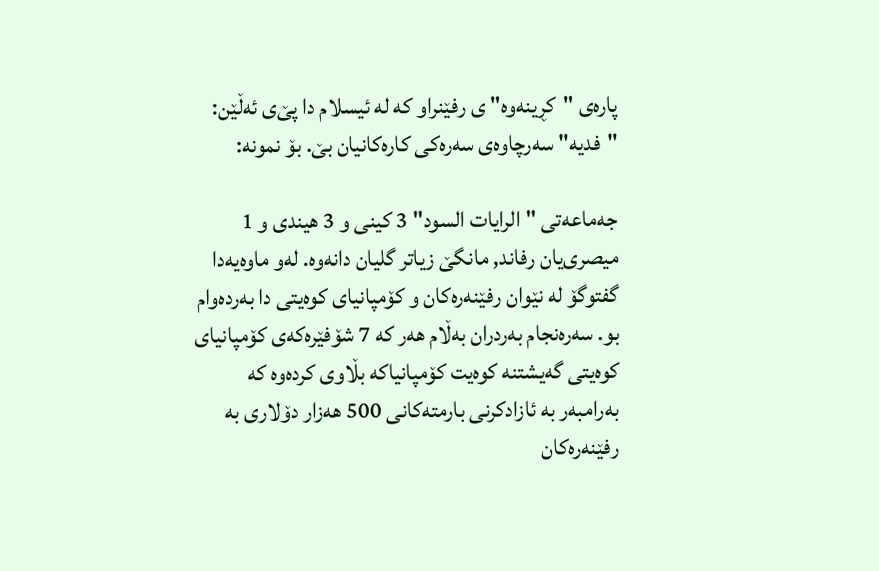پاره‌ی‌ "كڕینه‌وه‌" ی‌ رفێنراو كه‌ له‌ ئیسلام دا پێ‌ی‌ ئه‌ڵێن: "فدیه‌" سه‌رچاوه‌ی‌ سه‌ره‌كی‌ كاره‌كانیان بێ‌. بۆ نمونه‌:

جه‌ماعه‌تی‌ "الرایات السود" 3 كینی‌ و 3 هیندی‌ و 1 میصری‌یان رفاند, مانگێ‌ زیاتر گلیان دانه‌وه‌. له‌و ماوه‌یه‌دا گفتوگۆ له‌ نێوان رفێنه‌ره‌كان و كۆمپانیای‌ كوه‌یتی‌ دا به‌رده‌وام بو. سه‌ره‌نجام به‌ردران به‌ڵام هه‌ر كه‌ 7 شۆفێره‌كه‌ی‌ كۆمپانیای‌ كوه‌یتی‌ گه‌یشتنه‌ كوه‌یت كۆمپانیاكه‌ بڵاوی‌ كرده‌وه‌ كه‌ به‌رامبه‌ر به‌ ئازادكرنی‌ بارمته‌كانی‌ 500 هه‌زار دۆلاری‌ به‌ رفێنه‌ره‌كان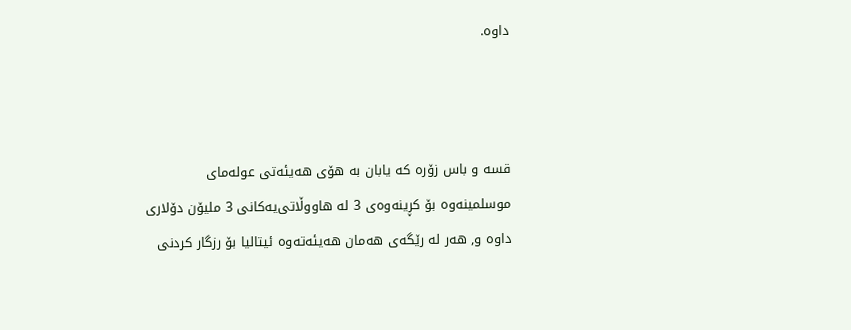داوه‌.



قسه‌ و باس زۆره‌ كه‌ یابان به‌ هۆی‌ هه‌یئه‌تی‌ عوله‌مای‌ موسلمینه‌وه‌ بۆ كڕینه‌وه‌ی‌ 3 له‌ هاووڵاتی‌یه‌كانی‌ 3 ملیۆن دۆلاری‌ داوه‌ و, هه‌ر له‌ رێگه‌ی‌ هه‌مان هه‌یئه‌ته‌وه‌ ئیتالیا بۆ رزگار كردنی‌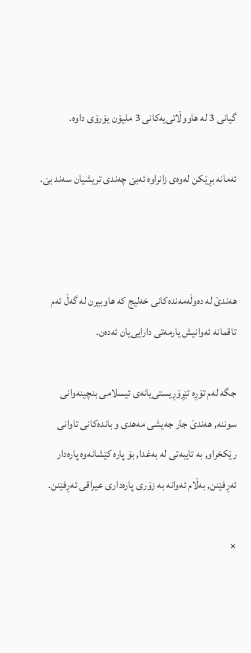گیانی‌ 3 له‌ هاووڵاتی‌یه‌كانی‌ 3 ملیۆن یۆرۆی‌ داوه‌.

ئه‌مانه‌ بڕێكن له‌وه‌ی‌ زانراوه‌ ئه‌بێ‌ چه‌ندی‌ تریشیان سه‌ند بێ‌.



هه‌ندێ‌ له‌ ده‌وڵه‌مه‌نده‌كانی‌ خه‌لیج كه‌ هاوبیرن له‌ گه‌ڵ‌ ئه‌م تاقمانه‌ ئه‌وانیش یارمه‌تی‌ دارایی‌یان ئه‌ده‌ن.

جگه‌ له‌م تۆڕه‌ تێڕۆڕیستی‌یانه‌ی‌ ئیسلامی‌ بنچینه‌وانی‌ سوننه‌, هه‌ندێ‌ جار جه‌یشی‌ مه‌هدی‌ و بانده‌كانی‌ تاوانی‌ رێكخراو, به‌ تایبه‌تی‌ له‌ به‌غدا, بۆ پاره‌ كێشانه‌وه‌ پاره‌دار ئه‌ڕفێنن, به‌ڵام ئه‌وانه‌ به‌ زۆری‌ پاره‌داری‌ عیراقی‌ ئه‌ڕفێنن.

×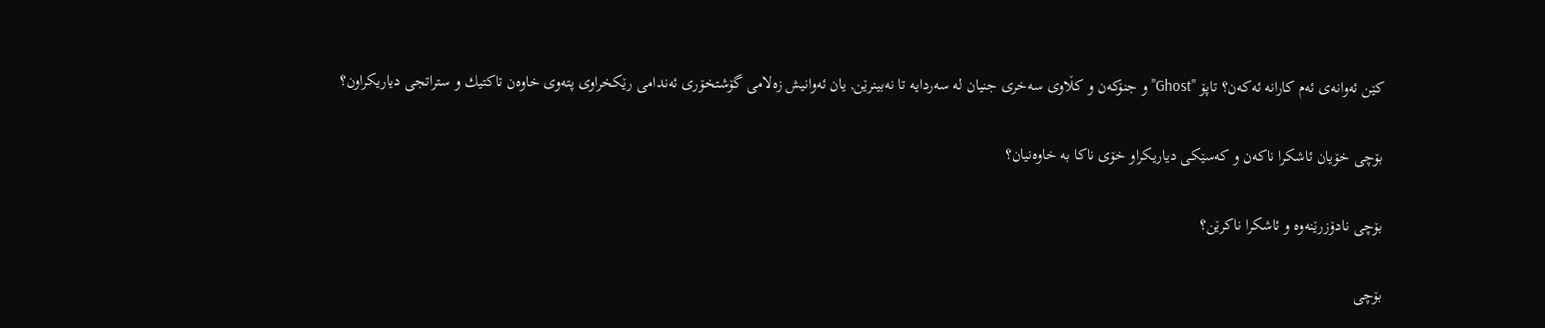كێن ئه‌وانه‌ی‌ ئه‌م كارانه‌ ئه‌كه‌ن؟ تاپۆ "Ghost" و جنۆكه‌ن و كڵاوی‌ سه‌خری‌ جنیان له‌ سه‌ردایه‌ تا نه‌بینرێن, یان ئه‌وانیش زه‌لامی‌ گۆشتخۆری‌ ئه‌ندامی‌ رێكخراوی‌ پته‌وی‌ خاوه‌ن تاكتیك و ستراتجی‌ دیاریكراون؟

بۆچی‌ خۆیان ئاشكرا ناكه‌ن و كه‌سێكی‌ دیاریكراو خۆی‌ ناكا به‌ خاوه‌نیان؟

بۆچی‌ نادۆزرێنه‌وه‌ و ئاشكرا ناكرێن؟

بۆچی‌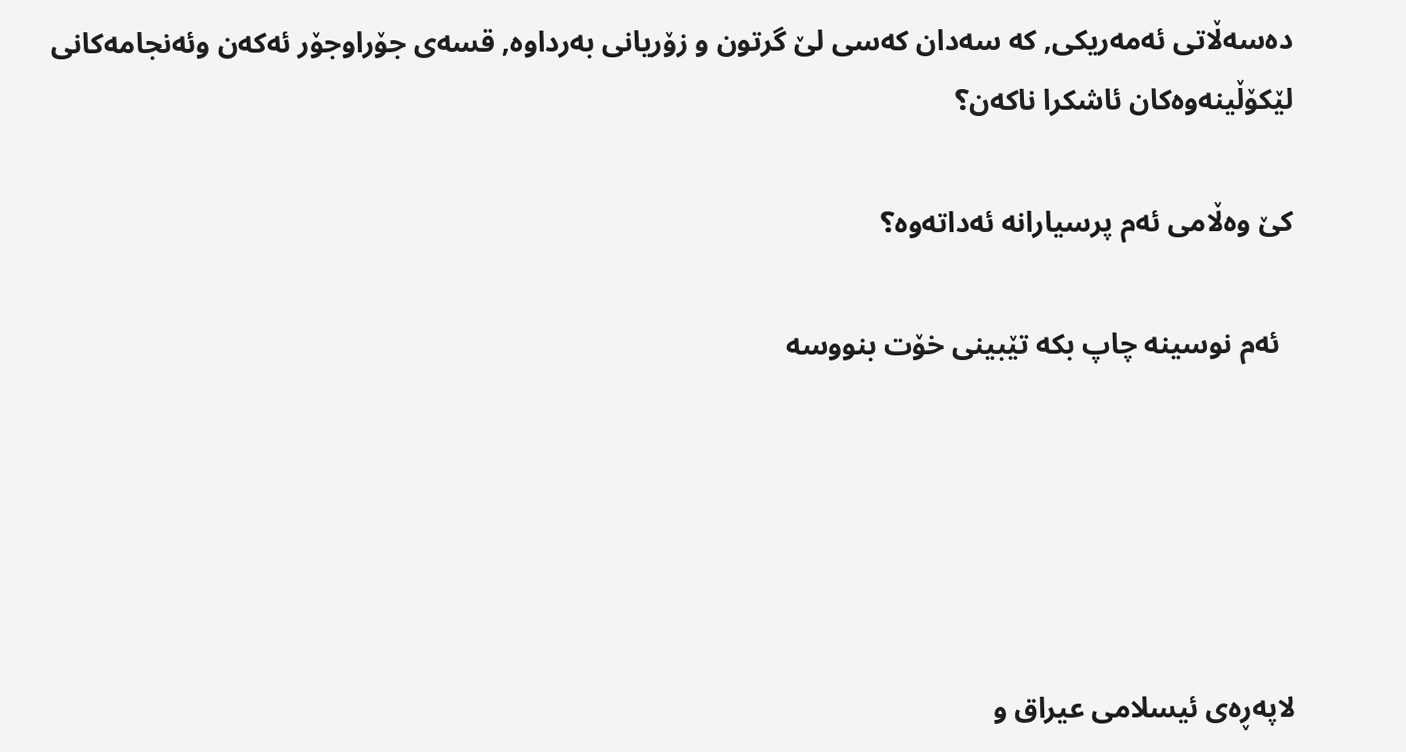ده‌سه‌ڵاتی‌ ئه‌مه‌ریكی‌, كه‌ سه‌دان كه‌سی‌ لێ‌ گرتون و زۆریانی‌ به‌رداوه‌, قسه‌ی‌ جۆراوجۆر ئه‌كه‌ن وئه‌نجامه‌كانی‌ لێكۆڵینه‌وه‌كان ئاشكرا ناكه‌ن؟

كێ‌ وه‌ڵامی‌ ئه‌م پرسیارانه‌ ئه‌داته‌وه‌؟

  ئه‌م نوسینه چاپ بكه تێبینی خۆت بنووسه





لاپه‌ڕه‌ی ئیسلامی عیراق و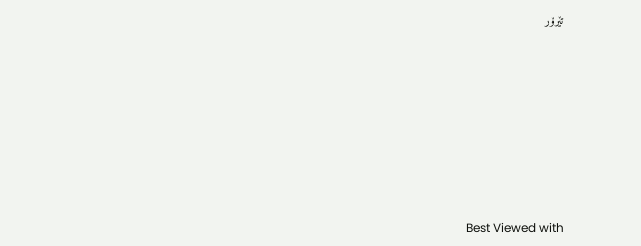تێرۆر









Best Viewed with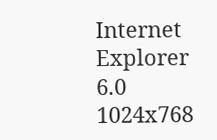Internet Explorer 6.0 1024x768